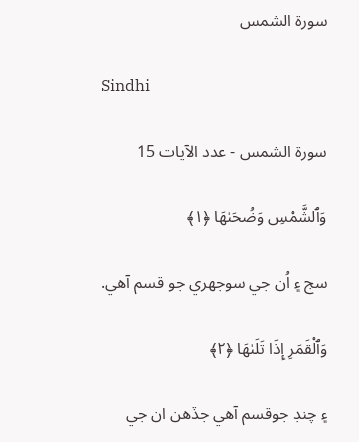سورة الشمس

Sindhi

سورة الشمس - عدد الآيات 15

وَٱلشَّمْسِ وَضُحَىٰهَا ﴿١﴾

سج ۽ اُن جي سوجھري جو قسم آھي.

وَٱلْقَمَرِ إِذَا تَلَىٰهَا ﴿٢﴾

۽ چنڊ جوقسم آھي جڏھن ان جي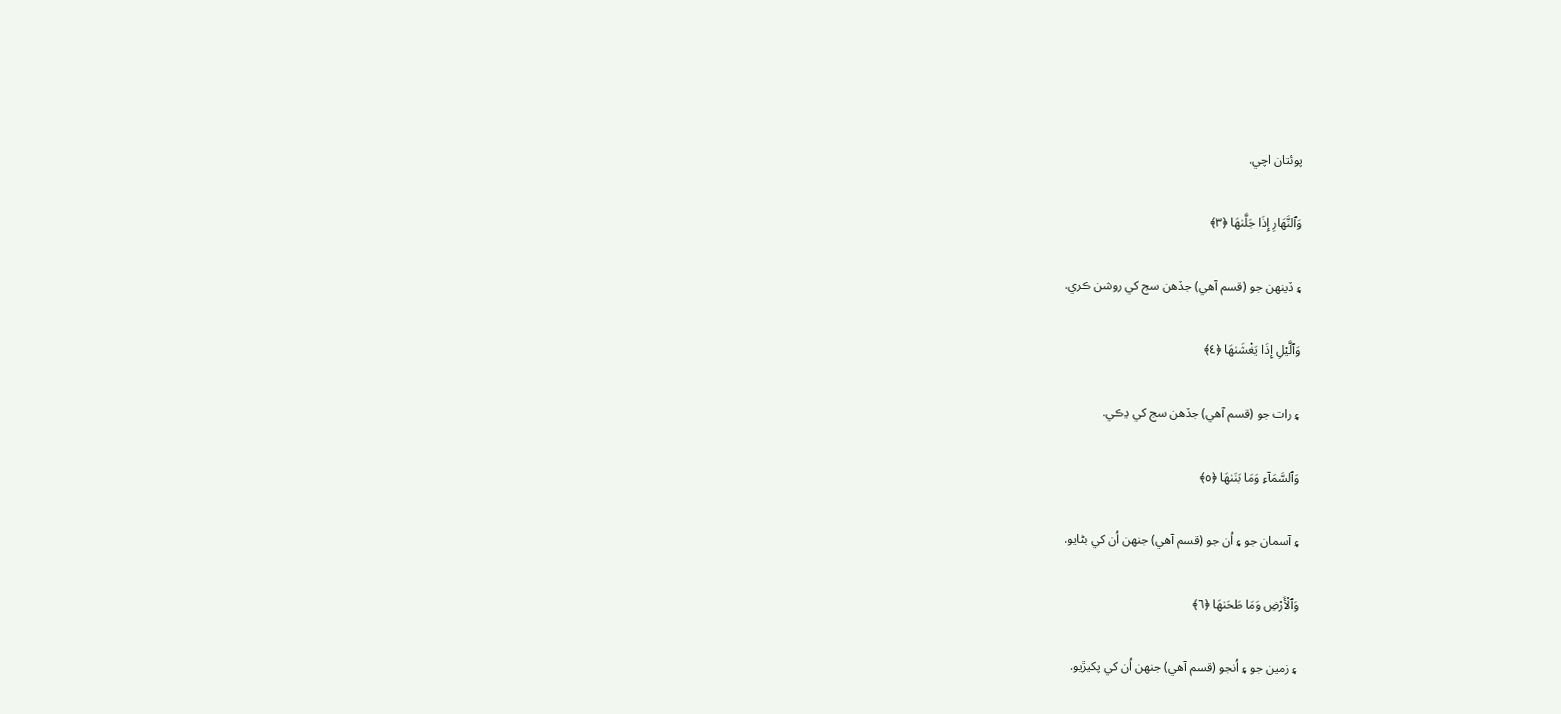پوئتان اچي.

وَٱلنَّهَارِ إِذَا جَلَّىٰهَا ﴿٣﴾

۽ ڏينھن جو (قسم آھي) جڏھن سج کي روشن ڪري.

وَٱلَّيْلِ إِذَا يَغْشَىٰهَا ﴿٤﴾

۽ رات جو (قسم آھي) جڏھن سج کي ڍڪي.

وَٱلسَّمَآءِ وَمَا بَنَىٰهَا ﴿٥﴾

۽ آسمان جو ۽ اُن جو (قسم آھي) جنھن اُن کي بڻايو.

وَٱلْأَرْضِ وَمَا طَحَىٰهَا ﴿٦﴾

۽ زمين جو ۽ اُنجو (قسم آھي) جنھن اُن کي پکيڙيو.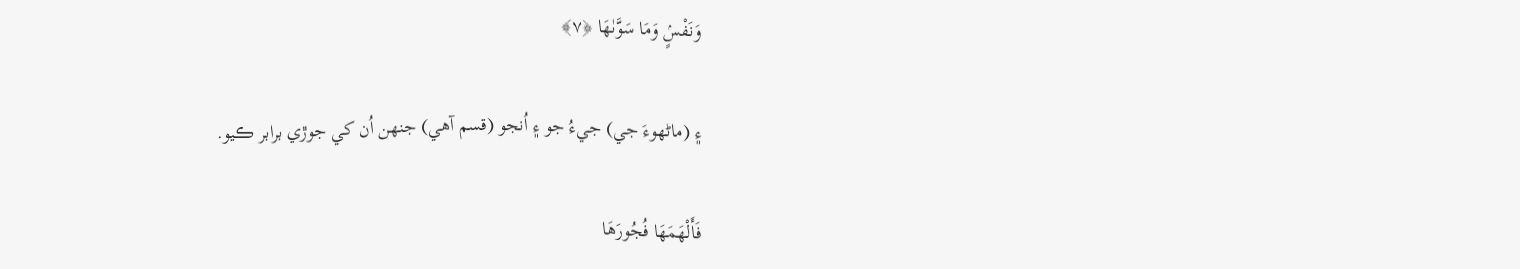وَنَفْسٍۢ وَمَا سَوَّىٰهَا ﴿٧﴾

۽ (ماڻھوءَ جي) جيءُ جو ۽ اُنجو (قسم آھي) جنھن اُن کي جوڙي برابر ڪيو.

فَأَلْهَمَهَا فُجُورَهَا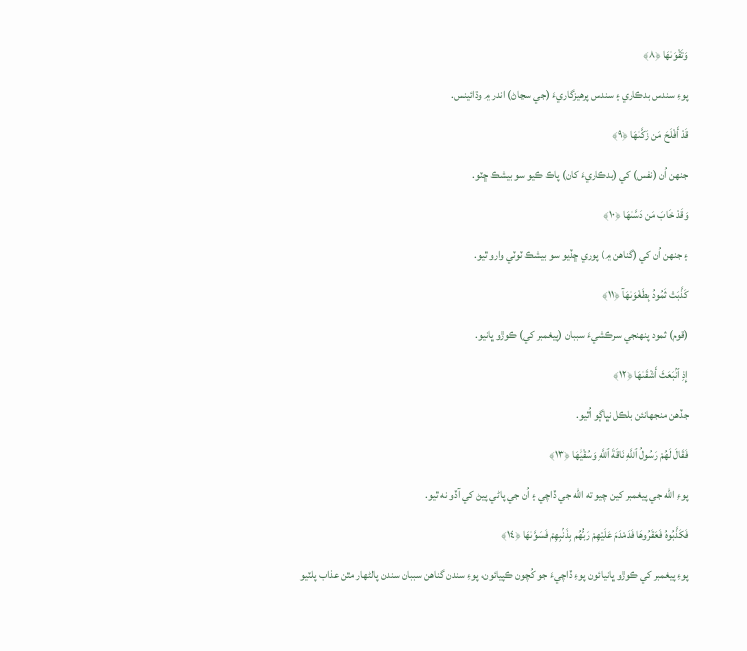وَتَقْوَىٰهَا ﴿٨﴾

پوءِ سندس بدڪاري ۽ سندس پرھيزگاريءَ (جي سڃاڻ) اندر ۾ وڌائينس.

قَدْ أَفْلَحَ مَن زَكَّىٰهَا ﴿٩﴾

جنھن اُن (نفس) کي (بدڪاريءَ کان) پاڪ ڪيو سو بيشڪ ڇٽو.

وَقَدْ خَابَ مَن دَسَّىٰهَا ﴿١٠﴾

۽ جنھن اُن کي (گناھن ۾) پوري ڇڏيو سو بيشڪ ٽوٽي وارو ٿيو.

كَذَّبَتْ ثَمُودُ بِطَغْوَىٰهَآ ﴿١١﴾

(قوم) ثمود پنھنجي سرڪشيءَ سببان (پيغمبر کي) ڪوڙو ڀانيو.

إِذِ ٱنۢبَعَثَ أَشْقَىٰهَا ﴿١٢﴾

جڏھن منجھانئن بلڪل نڀاڳو اُٿيو.

فَقَالَ لَهُمْ رَسُولُ ٱللَّهِ نَاقَةَ ٱللَّهِ وَسُقْيَٰهَا ﴿١٣﴾

پوءِ الله جي پيغمبر کين چيو ته الله جي ڏاچي ۽ اُن جي پاڻي پيڻ کي آڏو نه ٿيو.

فَكَذَّبُوهُ فَعَقَرُوهَا فَدَمْدَمَ عَلَيْهِمْ رَبُّهُم بِذَنۢبِهِمْ فَسَوَّىٰهَا ﴿١٤﴾

پوءِ پيغمبر کي ڪوڙو ڀانيائون پوءِ ڏاچيءَ جو کُچون ڪپيائون، پوءِ سندن گناھن سببان سندن پالڻھار مٿن عذاب پلٽيو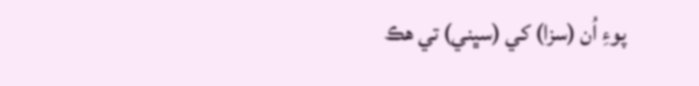پوءِ اُن (سزا) کي (سڀني) تي ھڪ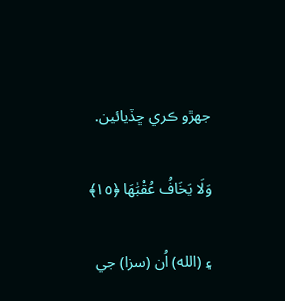جھڙو ڪري ڇڏيائين.

وَلَا يَخَافُ عُقْبَٰهَا ﴿١٥﴾

۽ (الله) اُن (سزا) جي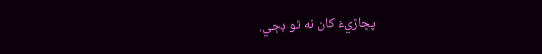پڇاڙيءَ کان نه ٿو ڊڄي.